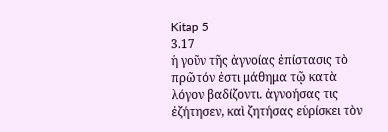Kitap 5
3.17
ἡ γοῦν τῆς ἀγνοίας ἐπίστασις τὸ πρῶτόν ἐστι μάθημα τῷ κατὰ λόγον βαδίζοντι. ἀγνοήσας τις ἐζήτησεν, καὶ ζητήσας εὑρίσκει τὸν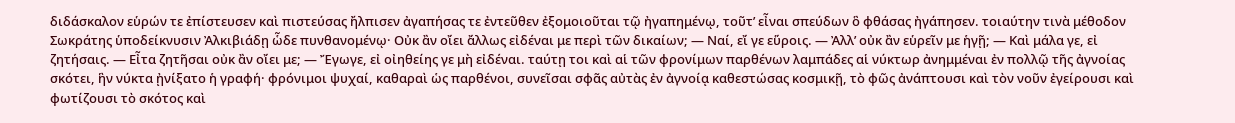διδάσκαλον εὑρών τε ἐπίστευσεν καὶ πιστεύσας ἤλπισεν ἀγαπήσας τε ἐντεῦθεν ἐξομοιοῦται τῷ ἠγαπημένῳ, τοῦτ’ εἶναι σπεύδων ὃ φθάσας ἠγάπησεν. τοιαύτην τινὰ μέθοδον Σωκράτης ὑποδείκνυσιν Ἀλκιβιάδῃ ὧδε πυνθανομένῳ· Οὐκ ἂν οἴει ἄλλως εἰδέναι με περὶ τῶν δικαίων; — Ναί, εἴ γε εὕροις. — Ἀλλ’ οὐκ ἂν εὑρεῖν με ἡγῇ; — Καὶ μάλα γε, εἰ ζητήσαις. — Εἶτα ζητῆσαι οὐκ ἂν οἴει με; — Ἔγωγε, εἰ οἰηθείης γε μὴ εἰδέναι. ταύτῃ τοι καὶ αἱ τῶν φρονίμων παρθένων λαμπάδες αἱ νύκτωρ ἀνημμέναι ἐν πολλῷ τῆς ἀγνοίας σκότει, ἣν νύκτα ᾐνίξατο ἡ γραφή· φρόνιμοι ψυχαί, καθαραὶ ὡς παρθένοι, συνεῖσαι σφᾶς αὐτὰς ἐν ἀγνοίᾳ καθεστώσας κοσμικῇ, τὸ φῶς ἀνάπτουσι καὶ τὸν νοῦν ἐγείρουσι καὶ φωτίζουσι τὸ σκότος καὶ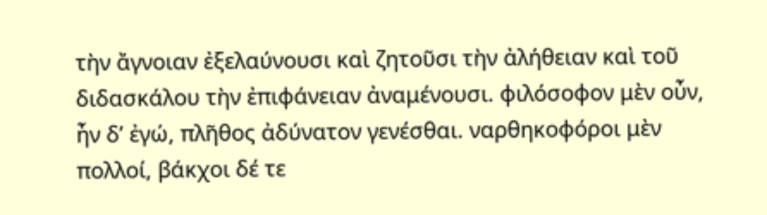τὴν ἄγνοιαν ἐξελαύνουσι καὶ ζητοῦσι τὴν ἀλήθειαν καὶ τοῦ διδασκάλου τὴν ἐπιφάνειαν ἀναμένουσι. φιλόσοφον μὲν οὖν, ἦν δ’ ἐγώ, πλῆθος ἀδύνατον γενέσθαι. ναρθηκοφόροι μὲν πολλοί, βάκχοι δέ τε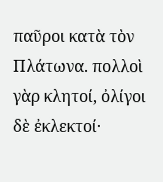παῦροι κατὰ τὸν Πλάτωνα. πολλοὶ γὰρ κλητοί, ὀλίγοι δὲ ἐκλεκτοί·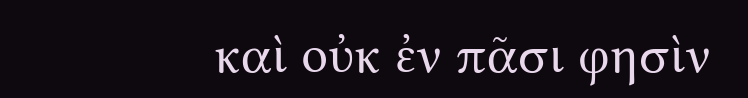καὶ οὐκ ἐν πᾶσι φησὶν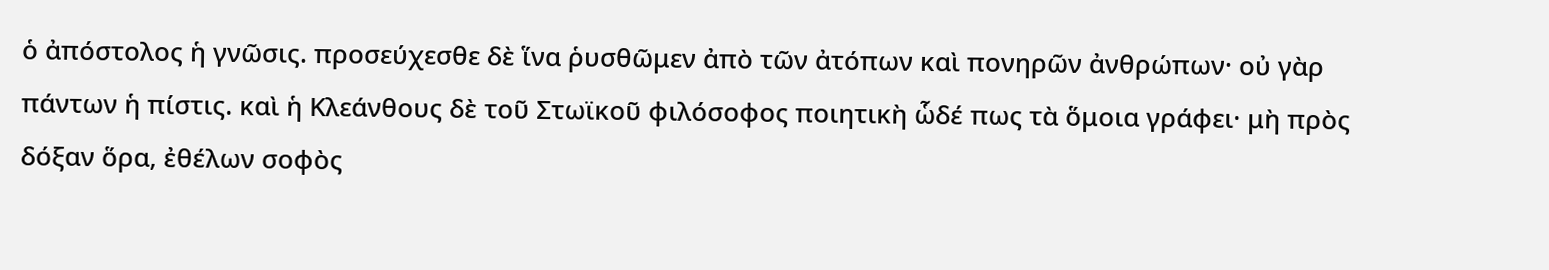ὁ ἀπόστολος ἡ γνῶσις. προσεύχεσθε δὲ ἵνα ῥυσθῶμεν ἀπὸ τῶν ἀτόπων καὶ πονηρῶν ἀνθρώπων· οὐ γὰρ πάντων ἡ πίστις. καὶ ἡ Κλεάνθους δὲ τοῦ Στωϊκοῦ φιλόσοφος ποιητικὴ ὧδέ πως τὰ ὅμοια γράφει· μὴ πρὸς δόξαν ὅρα, ἐθέλων σοφὸς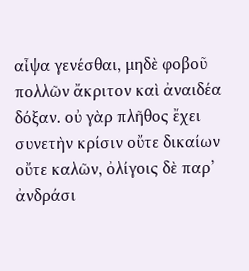αἶψα γενέσθαι, μηδὲ φοβοῦ πολλῶν ἄκριτον καὶ ἀναιδέα δόξαν. οὐ γὰρ πλῆθος ἔχει συνετὴν κρίσιν οὔτε δικαίων οὔτε καλῶν, ὀλίγοις δὲ παρ’ ἀνδράσι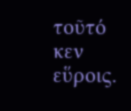τοῦτό κεν εὕροις.